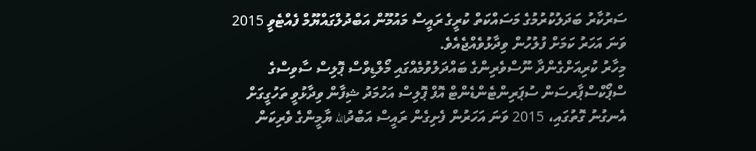ސަރުކާރު ބަދަލުކުރުމުގެ މަސައްކަތް ކުރީގެ ރައީސް މައުމޫން އަބްދުލްގައްޔޫމް ފެއްޓެވީ 2015 ވަނަ އަހަރު ކަމަށް ފުލުހުން ވިދާޅުވެއްޖެއެވެ.
މިހާރު ކުރިއަށްގެންދާ ނޫސްވެރިންގެ ބައްދަލުވުމެއްގައި މޯލްޑިވްސް ޕޮލިސް ސާވިސްގެ ސްޕޯކްސްޕާރސަން ސުޕަރިންޓެންޑެންޓް އޮފް ޕޮލިސް އަހުމަދު ޝިފާން ވިދާޅުވީ ތަހުގީގަށް އެނގުނު ގޮތުގައި، 2015 ވަނަ އަހަރުން ފެށިގެން ރައީސް އަބްދުالله ޔާމީންގެ ވެރިކަން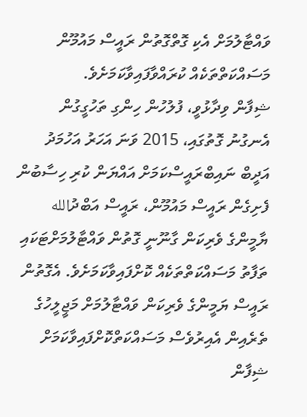ވައްޓާލުމަށް އެކި ގޮތްގޮތުން ރައީސް މައުމޫން މަސައްކަތްތަކެއް ކުރައްވާފައިވާކަމަށެވެ.
ޝިފާން ވިދާޅުވީ، ފުލުހުން ހިންގި ތަހުގީގުން އެނގުނު ގޮތުގައި، 2015 ވަނަ އަހަރު އަހުމަދު އަދީބް ނައިބްރައީސްކަމަށް އައްޔަން ކުރި ހިސާބުން ފެށިގެން ރައީސް މައުމޫން، ރައީސް އަބްދުالله ޔާމީންގެ ވެރިކަން ގާނޫނީ ގޮތުން ވައްޓާލުމަށްޓަކައި ތަފާތު މަސައްކަތްތަކެއް ކޮށްފައިވާކަމަށެވެ. އެގޮތުން ރައީސް ޔަމީންގެ ވެރިކަން ވައްޓާލުމަށް މަޖީލީހުގެ ތެރެއިން އެއިރުވެސް މަސައްކަތްކޮށްފައިވާކަމަށް ޝިފާން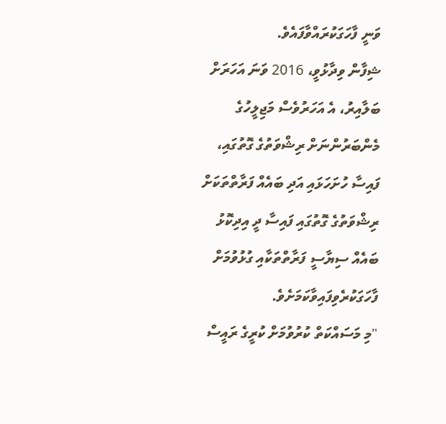ވަނީ ފާހަގަކުރައްވާފައެވެ.
ޝިފާން ވިދާޅުވީ، 2016 ވަނަ އަހަރަށް ބަލާއިރު، އެ އަހަރުވެސް މަޖިލީހުގެ މެންބަރުންނަށް ރިޝްވަތުގެ ގޮތުގައި، ފައިސާ ހުށަހަޅައި އަދި ބައެއް ފަރާތްތަކަށް ރިޝްވަތުގެ ގޮތުގައި ފައިސާ ދީ އިދިކޮޅު ބައެއް ސިޔާސީ ފަރާތްތަކާއި ގުޅުވުމަށް ފާހަގަކުރެވިފައިވާކަމަށެވެ.
"މި މަސައްކަތް ކުރުވުމަށް ކުރީގެ ރައީސް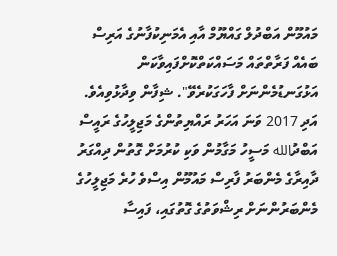މައުމޫން އަބްދުލް ގައްޔޫމް އާއި އެމަނިކުފާނުގެ އަރިސް ބައެއް ފަރާތްތައް މަސައްކަތްކޮށްފައިވާކަން އަޅުގަނޑުމެންނަށް ފާހަގަކުރެވޭ". ޝިފާން ވިދާޅުވިއެވެ.
އަދި 2017 ވަނަ އަހަރު ރައްޔިތުންގެ މަޖިލީހުގެ ރައީސް އަބްދުالله މަސީހު މަގާމުން ވަކި ކުރުމަށް ގޮތުން ދިއްގަރު ދާއިރާގެ މެންބަރު ފާރިސް މައުމޫން އިސްވެ ހުރެ މަޖިލީހުގެ މެންބަރުންނަށް ރިޝްވަތުގެ ގޮތުގައި، ފައިސާ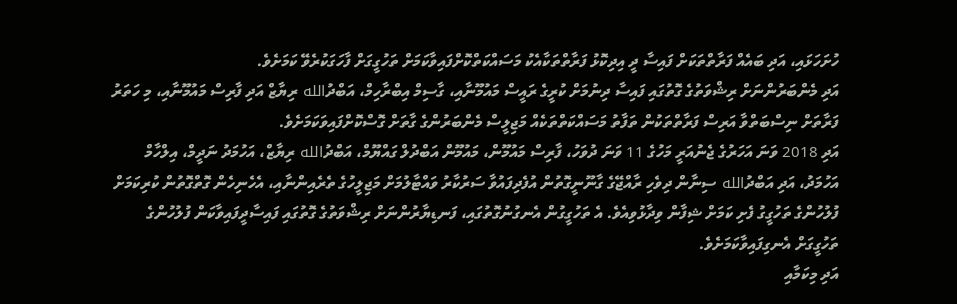ހުށަހަޅައި، އަދި ބައެއް ފަރާތްތަކަށް ފައިސާ ދީ އިދިކޮޅު ފަރާތްތަކާއެކު މަސައްކަތްކޮށްފައިވާކަމަށް ތަހުގީގަށް ފާހަގަކުރެވޭ ކަމަށެވެ.
އަދި މެންބަރުންނަށް ރިޝްވަތުގެ ގޮތުގައި ފައިސާ ދިނުމަށް ކުރީގެ ރައީސް މައުމޫނާއި، ގާސިމް އިބްރާހިމް، އަބްދުالله ރިޔާޒް އަދި ފާރިސް މައުމޫނާއި، މި ހަތަރު ފަރާތަށް ނިސްބަތްވާ އަރިސް ފަރާތްތަކުން ތަފާތު މަސައްކަތްތަކެއް މަޖިލީސް މެންބަރުންގެ ގާތަށް ގޮސްކޮށްފައިވަކަމަށެވެ.
އަދި 2018 ވަނަ އަހަރުގެ ޖެނުއަރީ މަހުގެ 11 ވަނަ ދުވަހު، ފާރިސް މައުމޫން، މައުމޫން އަބްދުލް ގައްޔޫމް، އަބްދުالله ރިޔާޒް، އަހުމަދު ނަދީމް، އިލްހާމް އަހުމަދު، އަދި އަބްދުالله ސިނާން ދިވެހި ރާއްޖޭގެ ގާނޫނީގޮތުން އުފެދިފައުވާ ސަރުކާރު ވައްޓާލުމަށް މަޖިލީހުގެ ތެރެއިންނާއި، އެހެނިހެން ގޮތްގޮތުން ކުރިކަމަށް ފުލުހުންގެ ތަހުގީގު ފެށި ކަމަށް ޝިފާން ވިދާޅުވިއެވެ. އެ ތަހުގީގުން އެނގުނުގޮތުގައި، ފަނޑިޔާރުންނަށް ރިޝްވަތުގެ ގޮތުގައި ފައިސާދީފައިވާކަން ފުލުހުންގެ ތަހުގީގަށް އެނގިފައިވާކަމަށެވެ.
އަދި މިކަމާއި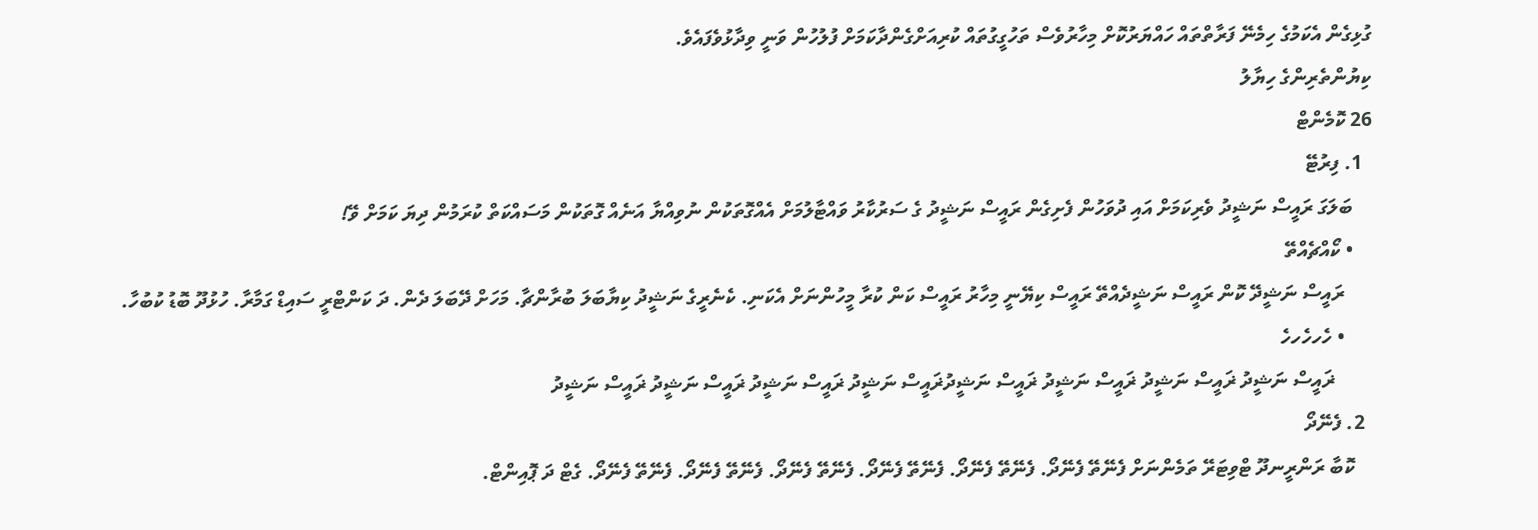ގުޅިގެން އެކަމުގެ ހިމެނޭ ފަރާތްތައް ހައްޔަރުކޮށް މިހާރުވެސް ތަހުގީގުތައް ކުރިއަށްގެންދާކަމަށް ފުލުހުން ވަނީ ވިދާޅުވެފައެވެ.
ކިޔުންތެރިންގެ ހިޔާލު
26 ކޮމެންޓް
  1. ފިރުޓޭ
    ބަލަގަ ރައީސް ނަޝީދު ވެރިކަމަށް އައި ދުވަހުން ފެށިގެން ރައީސް ނަޝީދު ގެ ސަރުކާރު ވައްޓާލުމަށް އެއްގޮތަކުން ނުވިއްޔާ އަނެއް ގޮތަކުން މަސައްކަތް ކުރަމުން ދިޔަ ކަމަށް ވޭ!
    • ކޯއްޗެއްތޭ
      ރައީސް ނަޝީދޭ ކޮން ރައީސް ނަޝީދެއްތޭ ރައީސް ކިޔޭނީ މިހާރު ރައީސް ކަން ކުރާ މީހުންނަށް އެކަނި. ކެނެރީގެ ނަޝީދު ކިޔާބަލަ ބުރާންޗާ. މަހަށް ދޭބަލަ ދެން. ދަ ކަންޓްރީ ސައިޑް ގަމާރާ. ހުޅުދޫ ބޮޑު ކުބުހާ.
      • ހެހހެހހެ
        ޜައީސް ނަޝީދު ޜައީސް ނަޝީދު ޜައީސް ނަޝީދު ޜައީސް ނަޝީދުޜައީސް ނަޝީދު ޜައީސް ނަޝީދު ޜައީސް ނަޝީދު ޜައީސް ނަޝީދު
  2. ފެނޭދޯ
    ކޮބާ ރަންރީނދޫ ޓްވިޓަރޭ ތަމެންނަށް ފެނޭތޭ ފެނޭދޯ. ފެނޭތޭ ފެނޭދޯ. ފެނޭތޭ ފެނޭދޯ. ފެނޭތޭ ފެނޭދޯ. ފެނޭތޭ ފެނޭދޯ. ފެނޭތޭ ފެނޭދޯ. ގެޓް ދަ ޕޮއިންޓް.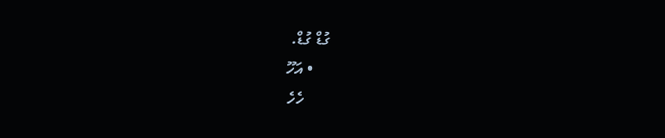ގުޑް ގުޑް.
    • އަހޫ
      ހެހެ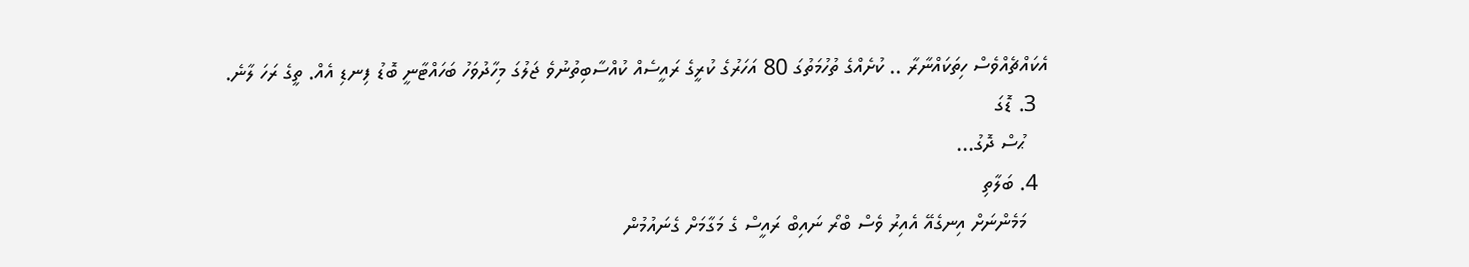އެކައްޗެއްވެސް ހިތަކައްނާރާ .. ކުށެއްގެ ތުހުމަތުގަ 80 އަހަރުގެ ކުރީގެ ރައީސެއް ކުއްސާބިތުނުވެ ޖަލުގަ މިހާދުވަހު ބަހައްޓާނީ ބޮޑު ފިނޑި އެއް. ތީގެ ރަހަ ލާނެ.
  3. ޑޮގަ
    ޙުސް ދޮގު...
  4. ބަލާތި
    މަމެންނަށް އިނގެއޭ އެއިރު ވެސް ބްރޯ ނައިބް ރައީސް ގެ މަގާމަށް ގެނައުމުން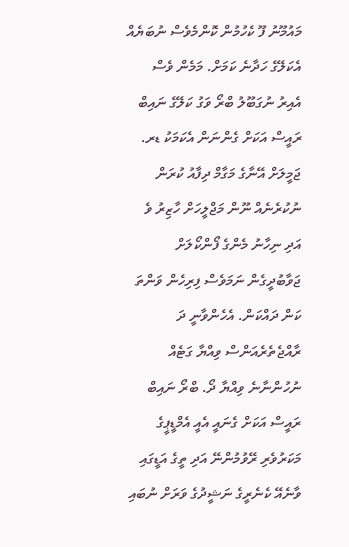މައުމޫނު ފޫ ކެހުމުން ކޮންމެވެސް ނުބަޔެއް އެކަލޭގެ ހަދާނެ ކަމަށް. މަމެން ވެސް އެއިރު ނުގަބޫލު ބްރޯ ވަގު ކަލޭގެ ނައިބް ރައީސް އަކަށް ގެންނަން އެކަމަކު ޑރ. ޖަމީލަށް އޭނާގެ މަގާމް ދިފާއު ކުރަން ނުކުރެނެއް ނޫން މަޖްލީހަށް ހާޒިރު ވެ އަދި ނިހާނު މެންގެ ފޯންކޯލަށް ޖަވާބުދީގެން ނަމަވެސް ފިރިހެން ވަންތަ ކަން ދައްކަން. އެހެންވާނީ ދަ ރާއްޖެތެރެއަންސް ވިއްޔާ ގަޓެއް ނުހުންނާނެ ވިއްޔާ ދޯ. ބްރޯ ނައިބް ރައީސް އަކަށް ގެނައީ އެއީ އެމްޑީޕީގެ މަކަރުވެރި ރޭވުމުންނޭ އަދި ތީގެ އަޑީގައި ވާނެއޭ ކެނެރީގެ ނަޝީދުގެ ވަރަށް ނުބައި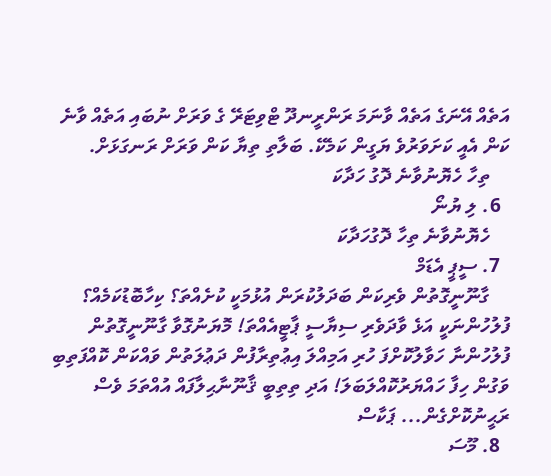އަތެއް އޭނަގެ އަތެއް ވާނަމަ ރަންރީނދޫ ޓްވިޓަރޭ ގެ ވަރަށް ނުބައި އަތެއް ވާނެ ކަން އެއީ ކަށަވަރުވެ ޔަގީން ކަމެކޭ. ބަލާތި ތިޔާ ކަން ވަރަށް ރަނގަޅަށް.
    ތިހާ ހެޔޮނުވާނެ ދޮގު ހަދާކަ
  6. ލި ޔުނޯ
    ހެޔޮނުވާނެ ތިހާ ދޮގުހަދާކަ
  7. ސީޕީ އެޑަމް
    ގާނޫނީގޮތުން ވެރިކަން ބަދަލުކުރަން އުޅުމަކީ ކުށެއްތަ؟ ކިހާބޮޑުކަމެއް؟ ފުލުހުންނަކީ އަޅެ ވާދަވެރި ސިޔާސީ ޕާޓީއެއްތަ! މޮޔަނުގޮވާ ގާނޫނީގޮތުން ފުލުހުންނާ ހަވާލުކޮށްފަ ހުރި އަމިއްލަ އިޢުތިރާފުން ދަޢުލަތުން ވައްކަން ކޮއްފަތިބި ވަގުން ހިފާ ހައްޔަރުކޮއްލަބަލަ! އަދި ތިތިބީ ޤާނޫނާޙިލާފައް އުއްތަމަ ވެސް ރަޙީނުކޮށްގެން... ޕަކާސް
  8. މޫސަ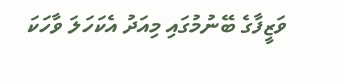ވަޒީފާގެ ބޭނުމުގައި މިއަދު އެކަހަލަ ވާހަކަ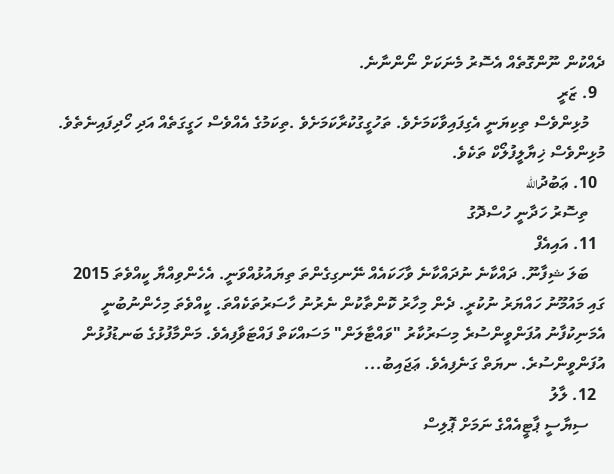ދެއްކުން ނޫންގޮތެއް އެސޮރު މެނަކަށް ނޯންނާނެ.
  9. ޒަރީ
    މުޅިންވެސް ތިކިޔަނީ އެގިފައިވާކަމަށެވެ. ތަހުގީގުކުރާކަމަށެވެ .ތިކަމުގެ އެއްވެސް ހަގީގަތެއް އަދި ހޯދިފައިނެތެވެ. މުޅިންވެސް ޚިޔާލީފުލޯކް ތަކެވެ.
  10. ޢަބުދުالله
    ތިސޮރު ހަދާނީ ހުސްދޮގު
  11. އައިއެފް
    ބަލަ ޝިފާނޫ. ދައްކާނެ ނުދައްކާނެ ވާހަކައެއް ނޭނގިގެންތަ ތިޔައުޅުއްވަނީ. އެހެންވިއްޔާ ކީއްވެތަ 2015 ގައި މައުމޫނު ހައްޔަރު ނުކުރީ. ދެން މިހާރު ކޮންތާކުން ނެރުނު ހާސަރުތަކެއްތަ. ކީއްވެތަ މިހެންނުބުނީ އެމަނިކުފާނު އުފަންވީންސުރެ މިސަރުކާރު "ވައްޓާލަން" މަސައްކަތް ފައްޓަވާފިއެވެ. މަންމާފުޅުގެ ބަނޑުފުޅުން އުފަންވީންސުރެ. ނޔަތް ގަނެފިއެވެ. ޢަޖައިބު...
  12. ލާލު
    ސިޔާސީ ޕާޓީއެއްގެ ނަމަށް ޕޮލިސް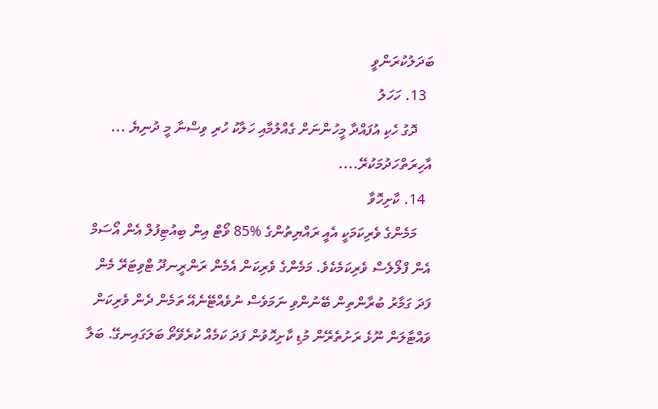ބަދަލުކުރަންވީ
  13. ހަހަލު
    ދޮގު ހެކި އުފައްދާ މީހުންނަށް ގެއްލުމާއި ހަލާކު ހުރި ވިސްނާ މީ ދުނިޔެ ... އާހިރަތްހަދުމަކުރޭ....
  14. ކާށިހޮވާ
    މަމެންގެ ވެރިކަމަކީ އެއީ ރައްޔިތުންގެ %85 ވޯޓް އިން ބިއުޓިފުލް އެން އޯސަމް އެން ފްލޯލެސް ވެރިކަމެކެވެ. މަމެންގެ ވެރިކަން އެމެން ރަންރީނދޫ ޓްވިޓަރޭ މެން ފަދަ ގަމާރު ބުރާންތިން ބޭނުންވި ނަމަވެސް ނުވެއްޓޭނެއޭ ތަމެން ދެން ވެރިކަން ވައްޓާލަން ނޫޅެ ރަށުތެރޭން މުޑި ކާށިހޮވުން ފަދަ ކަމެއް ކުރެވޭތޯ ބަލަގައިނގޭ. ބަލާ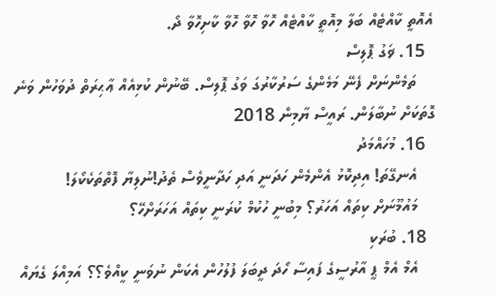އެއޮތީ ކާއްޓެއް ބަލާ މިއޮތީ ކާއްޓެއް ހޮވާ ހޮވާ ހޮވާ ކާށިހޮވާ ދޯ.
  15. ޥަގު ޕޮލިސް
    ތަމެންނަށް ފެނޭ މަމެންގެ ސަރުކާރުގަ ވަގު ޕޮލިސް. ބޭނުން ކުޅިއެއް ޢާޙިރަތް ދުވަހުން ވަނެ ގޮތަކަށް ނުބާލަން. ރައީސް ޔާމިން 2018
  16. މުހައްމަދު
    އެނގޭތަ! އިދިކޮޅު އެންމެން ހަދަނީ އަދި ހަދާނީވެސް ތެދު!ނުލިޔާ ފޮތްތަކެކޯލަ!
    މައުމޫނަށް ކިތައް އަހަރު؟ މިބުނީ ހުކުމް ކުރަނީ ކިތައް އަހަރަށްހޭ؟
  18. ބުރަކި
    އެމް އެމް ޕީ އާރުސީގެ ފައިސާ ހޯދަ ދީބަލަ ފުލުހުން އެކަން ނުވަނީ ކީއްވެ؟؟ އަމިއްލަ ގެޔައް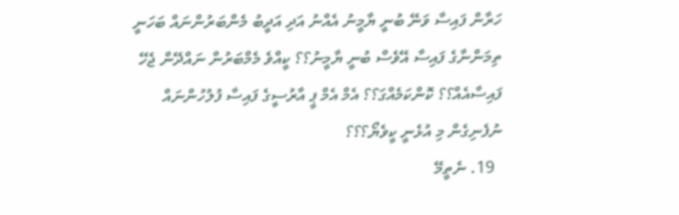ހަރާން ފައިސާ ވަނޭ ބުނީ ޔާމީނު އެއްނު އަދި އަދީބު މެންބަރުންނައް ބަހަނީ ތިމަންނާގެ ފައިސާ އޭވެސް ބުނީ ޔާމީނު؟؟ ކީއްވެ މެމްބަރުން ނައްދޭން ޖެހޭ ފައިސާއެއް؟؟ ކޮންކަމެއްގަ؟؟ އެމް އެމް ޕީ އާރުސީގެ ފައިސާ ފުލުހުންނައް ނުފެނިގެން މި އުޅެނީ ކީވެޔޯ؟؟؟
  19. ނެތީމޭ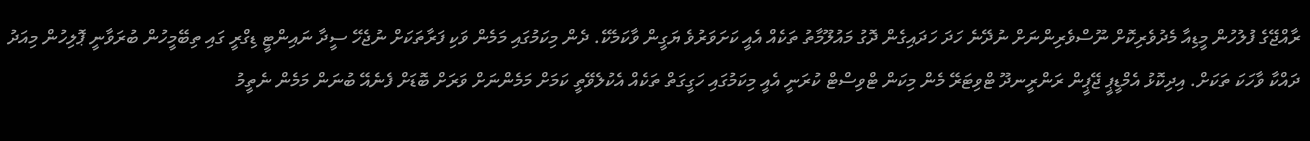ރާއްޖޭގެ ފުލުހުން މީޑިއާ މެދުވެރިކޮށް ނޫސްވެރިންނަށް ނުދޭނެ ހަދަ ހަދައިގެން ދޮގު މައުލޫމާތު ތަކެއް އެއީ ކަށަވަރުވެ ޔަގީން ވާކަމެކޭ. ދެން މިކަމުގައި މަމެން ވަކި ފަރާތަކަށް ނުޖެހޭ ސީދާ ނައިންޓީ ޑިގްރީ ގައި ތިބޭމީހުން ބުރަވާނީ ޕޮލިހުން މިއަދު ދައްކާ ވާހަކަ ތަކަށް. އިދިކޮޅު އެމްޑީޕީ ޖޭޕީން ރަންރީނދޫ ޓްވިޓަރޭ މެން މިކަން ޓްވިސްޓް ކުރަނީ އެއީ މިކަމުގައި ހަގީގަތް ތަކެއް އެކުލެވޭތީ ކަމަށް މަމެންނަށް ވަރަށް ބޮޑަށް ފެނެއޭ ބުނަން މަމެން ނެތީމު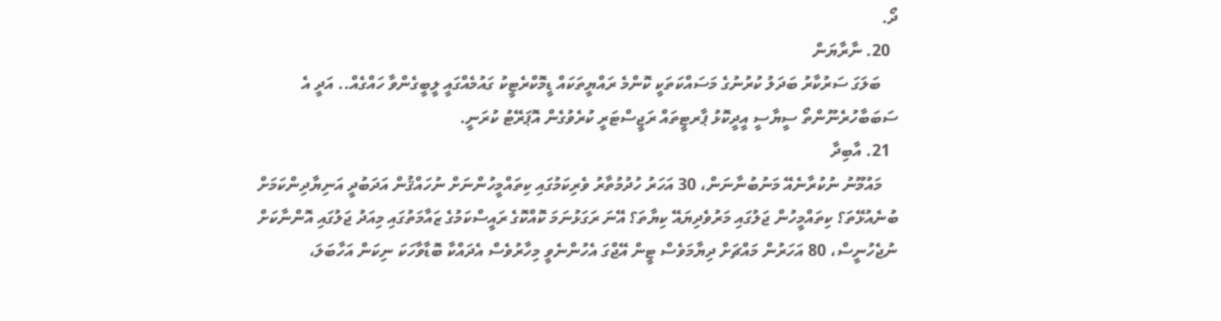ދޯ.
  20. ނާރާޔަން
    ބަލަގަ ސަރުކާރު ބަދަލު ކުރުނުގެ މަސައްކަތަކީ ކޮންމެ ރައްޔީތަކައް ޑީމޮކްރެޓީކު ގައުމެއްގައީ ލީބީގެންވާ ހައްގެއް.. އަދީ އެ ސަބަބާހުރެނޫންތޯ ސީޔާސީ އީދީކޮޅު ޕާރޓީތައް ރަޖީސްޓަރީ ކުރެވުގެން އޮޕަރޭޓު ކުރަނީ.
  21. އާބިދާ
    މައުމޫނު ނުކުރާނެއޭ މަނުބުނާނަން، 30 އަހަރު ހުދުމުތާރު ވެރިކަމުގައި ކިތައްމީހުންނަށް ނުހައްޤުން އަދަބުދީ އަނިޔާދިންކަމަށް ބުނެއުޅޭތަ؟ ކިތައްމީހުން ޖަލުގައި މަރުވެދިޔައޭ ކިޔާތަ؟ އޭނަ ރަގަޅުނަމަ ކޮއްކޮގެ ރައީސްކަމުގެ ޒައާމަތުގައި މިއަދު ޖަލުގައި އޮންނާކަށް ނުޖެހުނީސް، 80 އަހަރުން މައްޗަށް ދިޔާމަވެސް ޓީން އޭޖްގަ އެހުންނެވީ މިހާރުވެސް އެދައްކާ ބޮޑާވާހަކަ ނިކަން އަހާބަލަ،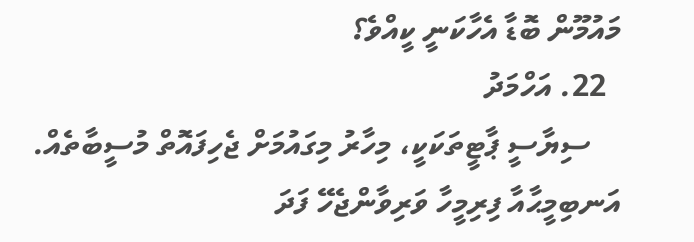މައުމޫން ބޮޑާ އެހާކަނީ ކީއްވެ؟
  22. އަހްމަދު
    ސިޔާސީ ޕާޓީތަކަކީ، މިހާރު މިގައުމަށް ޖެހިފައޮތް މުސީބާތެއް. އަނބިމީޙާއާ ފިރިމީހާ ވަރިވާންޖެހޭ ފަދަ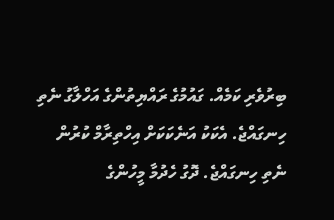ބިރުވެރި ކަމެއް. ގައުމުގެ ރައްޔިތުންގެ އަހްލާގު ނެތި ހިނގައްޖެ. އެކަކު އަނެކަކަށް އިހްތިރާމް ކުރުން ނެތި ހިނގައްޖެ. ދޮގު ހެދުމާ މީހުންގެ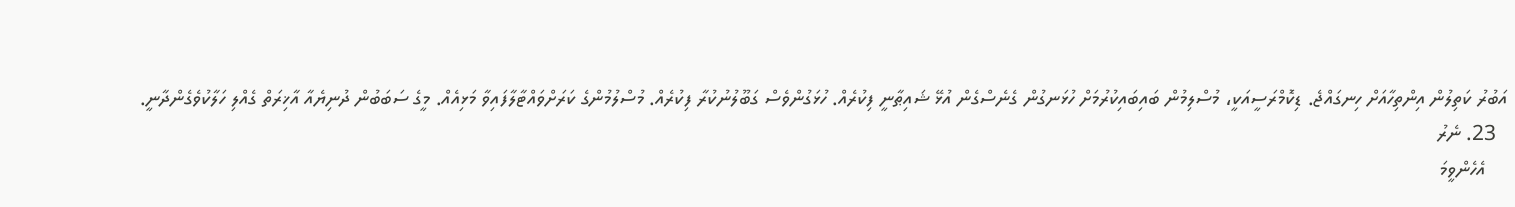އަބުރު ކަތިލުން އިންތިހާއަށް ހިނގައްޖެ. ޑިކޮމްރަސީއަކީ، މުސްލިމުން ބައިބައިކުރުމަށް ހުޅަނގުން ގެނެސްގެން އުޅޭ ޝައިޠާނީ ފިކުރެއް. ހުޅަގުންވެސް ގަބޫލުނުކުރާ ފިކުރެއް. މުސްލުމުންގެ ކަރަށްވައްޓާލާފައިވާ މަޅިއެއް. މީގެ ސަބަބުން ދުނިޔެއާ އާޚިރަތް ގެއްލި ހަލާކުވެގެންދާނީ.
  23. ނެރު
    އެހެންވީމަ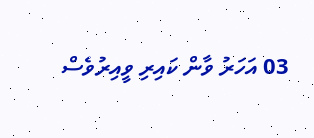03 އަހަރު ވާން ކައިރި ވީއިރުވެސް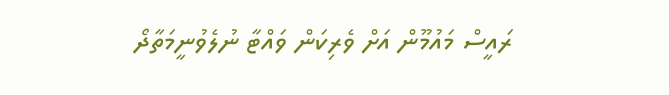ރައީސް މައުމޫން އަށް ވެރިކަން ވައްޓާ ނުލެވުނީމަތާދޯ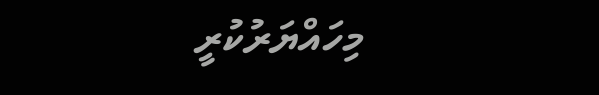މިހައްޔަރުކުރީ